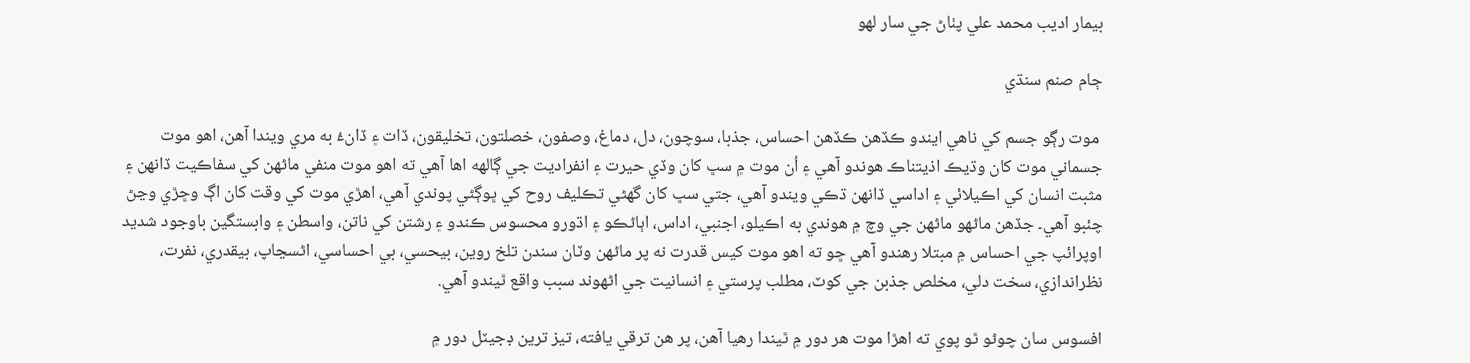بيمار اديب محمد علي پٺاڻ جي سار لهو

ڄام صنم سنڌي

 موت رڳو جسم کي ناھي ايندو ڪڏھن ڪڏھن احساس، جذبا، سوچون، دل، دماغ، وصفون، خصلتون، تخليقون، ڏات ۽ ڏانءُ به مري ويندا آهن، اهو موت جسماني موت کان وڌيڪ اذيتناڪ هوندو آهي ۽ اُن موت ۾ سڀ کان وڏي حيرت ۽ انفراديت جي ڳالهه اھا آهي ته اھو موت منفي ماڻهن کي سفاڪيت ڏانهن ۽ مثبت انسان کي اڪيلائي ۽ اداسي ڏانهن ڌڪي ويندو آهي، جتي سڀ کان گهڻي تڪليف روح کي ڀوڳڻي پوندي آهي، اهڙي موت کي وقت کان اڳ وڇڙي وڃڻ چئبو آهي۔ جڏهن ماڻهو ماڻهن جي وچ ۾ هوندي به اڪيلو، اجنبي، اداس، اٻاڻڪو ۽ اڌورو محسوس ڪندو ۽ رشتن کي ناتن، واسطن ۽ وابستگين باوجود شديد اوپرائپ جي احساس ۾ مبتلا رهندو آهي ڇو ته اهو موت کيس قدرت نه پر ماڻهن وٽان سندن تلخ روين، بيحسي، بي احساسي، اڻسڃاپ، بيقدري، نفرت، نظراندازي، سخت دلي، مخلص جذبن جي کوٽ، مطلب پرستي ۽ انسانيت جي اڻهوند سبب واقع ٿيندو آهي.

افسوس سان چوڻو ٿو پوي ته اھڙا موت هر دور ۾ ٿيندا رهيا آهن، پر هن ترقي يافته، تيز ترين ڊجيٽل دور ۾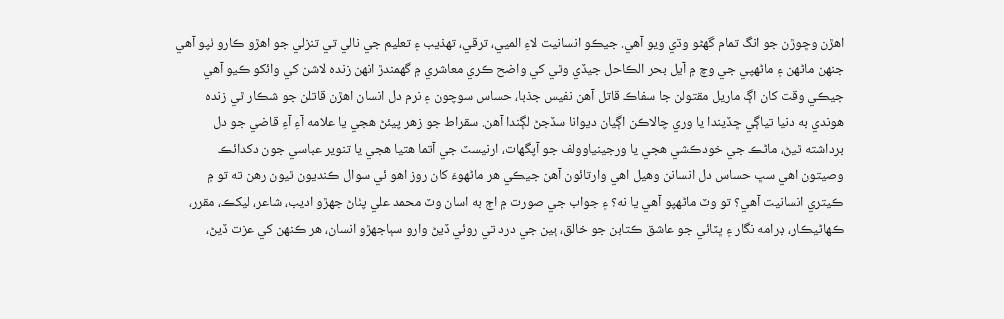اھڙن وڇوڙن جو انگ تمام گهڻو وڌي ويو آهي. جيڪو انسانيت لاءِ الميي، ترقي، تھذيب ۽ تعليم جي نالي تي تنزلي جو اھڙو ڪارو ٺپو آھي جنھن ماڻھن ۽ ماڻھپي جي وچ ۾ آيل بحر الڪاحل جيڏي وٿي کي واضح ڪري معاشري ۾ گھمندڙ انھن زندہ لاشن کي وائکو ڪيو آھي جيڪي وقت کان اڳ ماريل مقتولن جا سفاڪ قاتل آھن نفيس جذبا، حساس سوچون ۽ نرم دل انسان اھڙن قاتلن جو شڪار ٿي زنده  ھوندي به دنيا تياڳي ڇڏيندا يا وري چالاڪن اڳيان ديوانا سڏجڻ لڳندا آھن. سقراط جو زھر پيئڻ ھجي يا علامه آءِ آءِ قاضي جو دل برداشته ٿيڻ، ماڻڪ جي خودڪشي ھجي يا ورجينياوولف جو آپگھات، ارنيسٽ جي آتما ھتيا ھجي يا تنوير عباسي جون دکدائڪ وصيتون اھي سڀ حساس دل انسانن وھيل اھي وارتائون آھن جيڪي ھر ماڻھوءَ کان روز اھو ئي سوال ڪنديون ٿيون رھن ته تو ۾ ڪيتري انسانيت آھي؟ تو وٽ ماڻھپو آھي يا نه؟ ۽ جواب جي صورت ۾ اڄ به اسان وٽ محمد علي پٺاڻ جھڙو اديب، شاعر، ليکڪ، مقرر، ڪھاڻيڪار، ڊرامه نگار ۽ ڀٽائي جو عاشق ڪتابن جو خالق، ٻين جي درد تي روئي ڏيڻ وارو سٻاجھڙو انسان، ھر ڪنھن کي عزت ڏيڻ،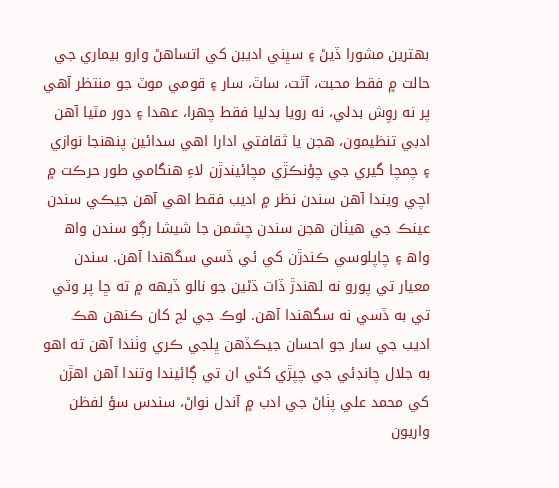بھترين مشورا ڏيڻ ۽ سڀني اديبن کي اتساھڻ وارو بيماري جي حالت ۾ فقط محبت، آٿت، ساٿ، سار ۽ قومي موٽ جو منتظر آھي پر نه روِش بدلي، نه رويا بدليا فقط چھرا، عھدا ۽ دور مٽيا آھن ادبي تنظيمون، ھجن يا ثقافتي ادارا اھي سدائين پنھنجا نوازي ۽ چمچا گيري جي چؤنڪڙي مچائيندڙن لاءِ ھنگامي طور حرڪت ۾ اچي ويندا آھن سندن نظر ۾ اديب فقط اھي آھن جيڪي سندن عينڪ جي ھيٺان ھجن سندن چشمن جا شيشا رڳو سندن واھ واھ ۽ چاپلوسي ڪندڙن کي ئي ڏسي سگھندا آھن. سندن معيار تي پورو نه لھندڙ ڏات ڌڻين جو نالو ڏيھه ۾ ته ڇا پر وٽي تي به ڏسي نه سگھندا آھن. لوڪ جي لڄ کان ڪنھن ھڪ اديب جي سار جو احسان جيڪڏھن ڀلجي ڪري وٺندا آھن ته اھو به جلال چانڊئي جي چپڙي کڻي ان تي ڳائيندا وتندا آھن اھڙن کي محمد علي پٺاڻ جي ادب ۾ آندل نواڻ، سندس سؤ لفظن واريون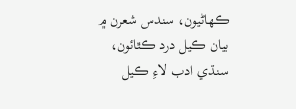ڪھاڻيون، سندس شعرن ۾ بيان ڪيل درد ڪٿائون، سنڌي ادب لاءِ ڪيل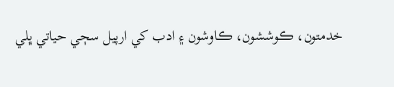خدمتون، ڪوششون، ڪاوشون ۽ ادب کي ارپيل سڄي حياتي ڀلي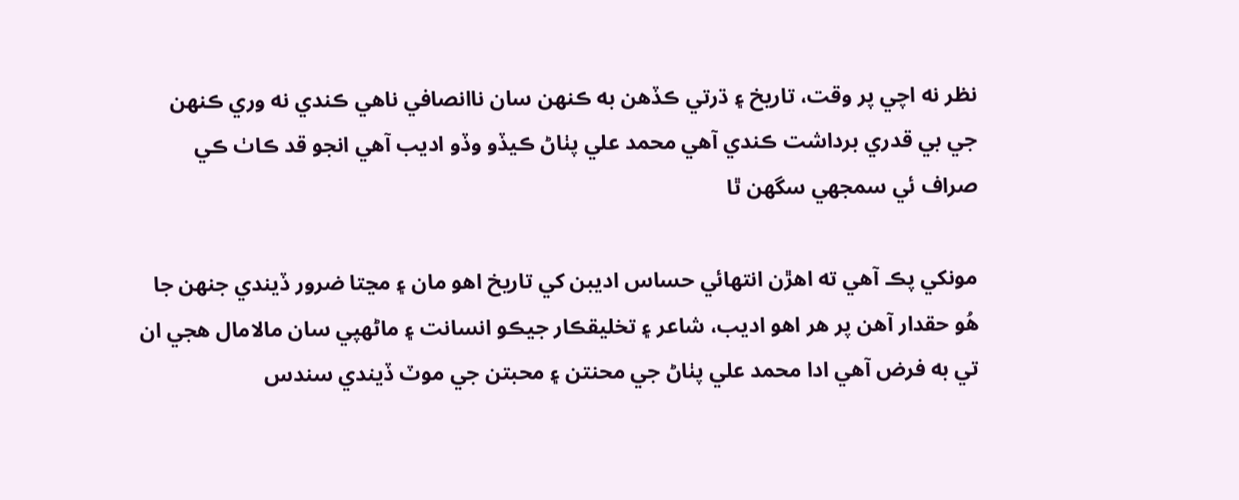نظر نه اچي پر وقت، تاريخ ۽ ڌرتي ڪڏھن به ڪنھن سان ناانصافي ناھي ڪندي نه وري ڪنھن جي بي قدري برداشت ڪندي آھي محمد علي پٺاڻ ڪيڏو وڏو اديب آھي انجو قد ڪاٺ ڪي صراف ئي سمجھي سگھن ٿا

مونکي پڪ آھي ته اھڙن انتھائي حساس اديبن کي تاريخ اھو مان ۽ مڃتا ضرور ڏيندي جنھن جا ھُو حقدار آھن پر ھر اهو اديب، شاعر ۽ تخليقڪار جيڪو انسانت ۽ ماڻھپي سان مالامال ھجي ان تي به فرض آھي ادا محمد علي پٺاڻ جي محنتن ۽ محبتن جي موٽ ڏيندي سندس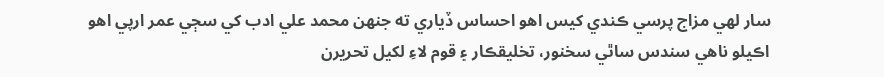سار لھي مزاج پرسي ڪندي کيس اھو احساس ڏياري ته جنھن محمد علي ادب کي سڄي عمر ارپي اھو اڪيلو ناھي سندس ساٿي سخنور، تخليقڪار ۽ قوم لاءِ لکيل تحريرن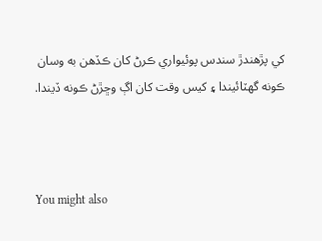کي پڙھندڙ سندس پوئيواري ڪرڻ کان ڪڏھن به وسان ڪونه گھٽائيندا ۽ کيس وقت کان اڳ وڇڙڻ ڪونه ڏيندا.



You might also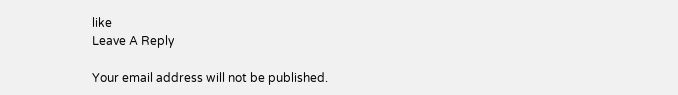like
Leave A Reply

Your email address will not be published.